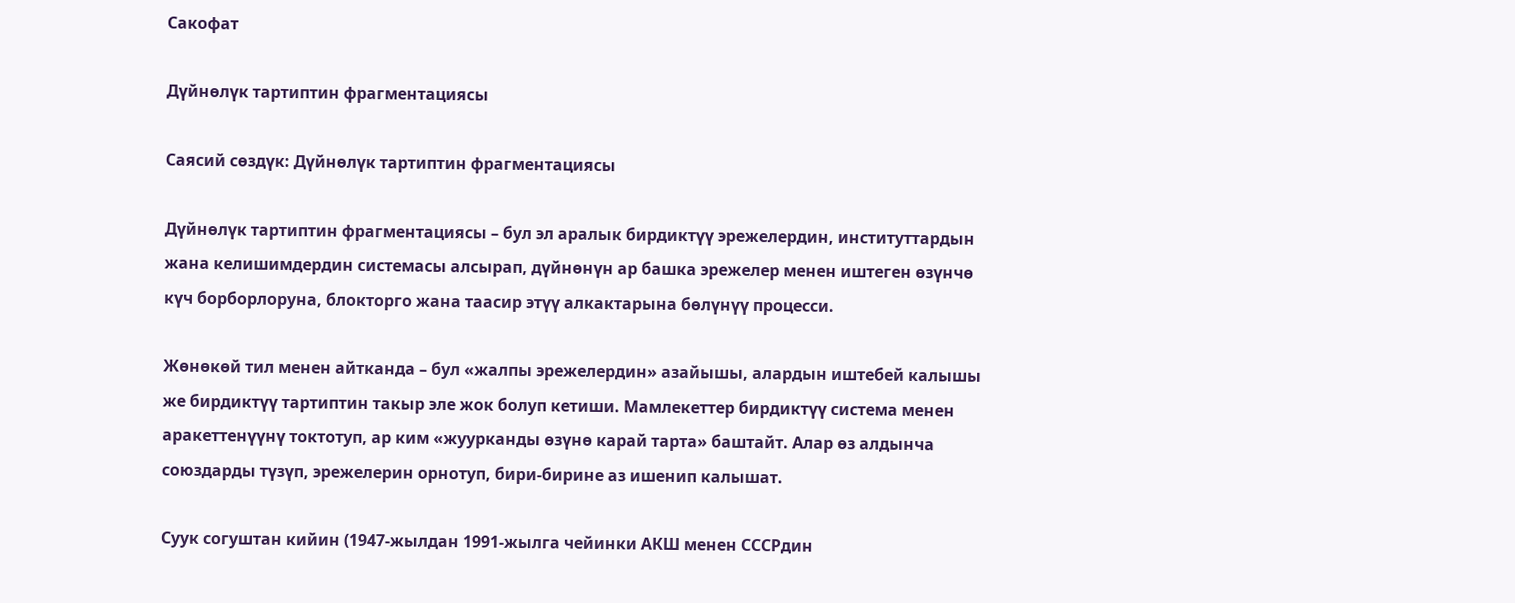Сакофат

Дүйнөлүк тартиптин фрагментациясы

Саясий сөздүк: Дүйнөлүк тартиптин фрагментациясы

Дүйнөлүк тартиптин фрагментациясы – бул эл аралык бирдиктүү эрежелердин, институттардын жана келишимдердин системасы алсырап, дүйнөнүн ар башка эрежелер менен иштеген өзүнчө күч борборлоруна, блокторго жана таасир этүү алкактарына бөлүнүү процесси.

Жөнөкөй тил менен айтканда – бул «жалпы эрежелердин» азайышы, алардын иштебей калышы же бирдиктүү тартиптин такыр эле жок болуп кетиши. Мамлекеттер бирдиктүү система менен аракеттенүүнү токтотуп, ар ким «жуурканды өзүнө карай тарта» баштайт. Алар өз алдынча союздарды түзүп, эрежелерин орнотуп, бири-бирине аз ишенип калышат.

Суук согуштан кийин (1947-жылдан 1991-жылга чейинки АКШ менен СССРдин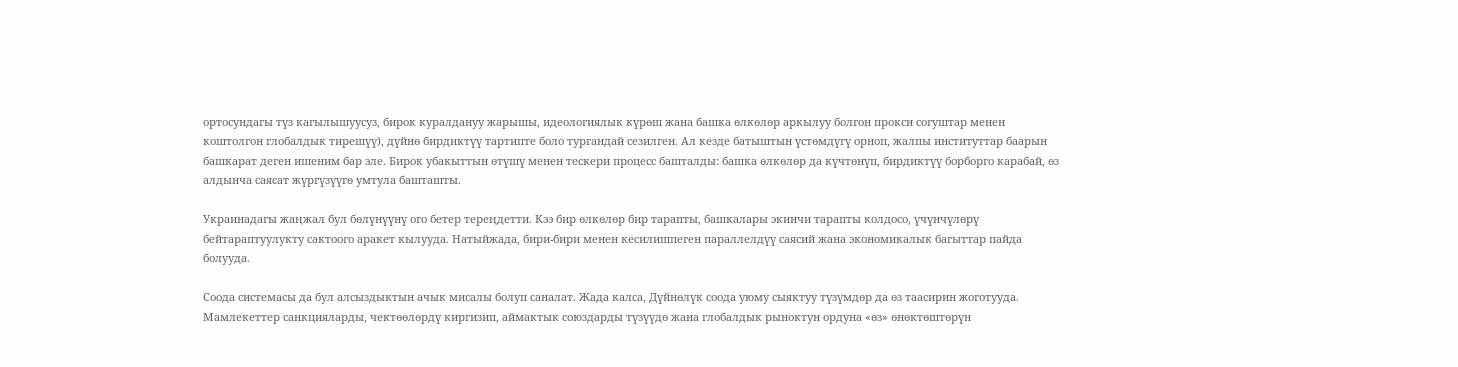ортосундагы түз кагылышуусуз, бирок куралдануу жарышы, идеологиялык күрөш жана башка өлкөлөр аркылуу болгон прокси согуштар менен коштолгон глобалдык тирешүү), дүйнө бирдиктүү тартипте боло тургандай сезилген. Ал кезде батыштын үстөмдүгү орноп, жалпы институттар баарын башкарат деген ишеним бар эле. Бирок убакыттын өтүшү менен тескери процесс башталды: башка өлкөлөр да күчтөнүп, бирдиктүү борборго карабай, өз алдынча саясат жүргүзүүгө умтула башташты.

Украинадагы жаңжал бул бөлүнүүнү ого бетер тереңдетти. Кээ бир өлкөлөр бир тарапты, башкалары экинчи тарапты колдосо, үчүнчүлөрү бейтараптуулукту сактоого аракет кылууда. Натыйжада, бири-бири менен кесилишпеген параллелдүү саясий жана экономикалык багыттар пайда болууда.

Соода системасы да бул алсыздыктын ачык мисалы болуп саналат. Жада калса, Дүйнөлүк соода уюму сыяктуу түзүмдөр да өз таасирин жоготууда. Мамлекеттер санкцияларды, чектөөлөрдү киргизип, аймактык союздарды түзүүдө жана глобалдык рыноктун ордуна «өз» өнөктөштөрүн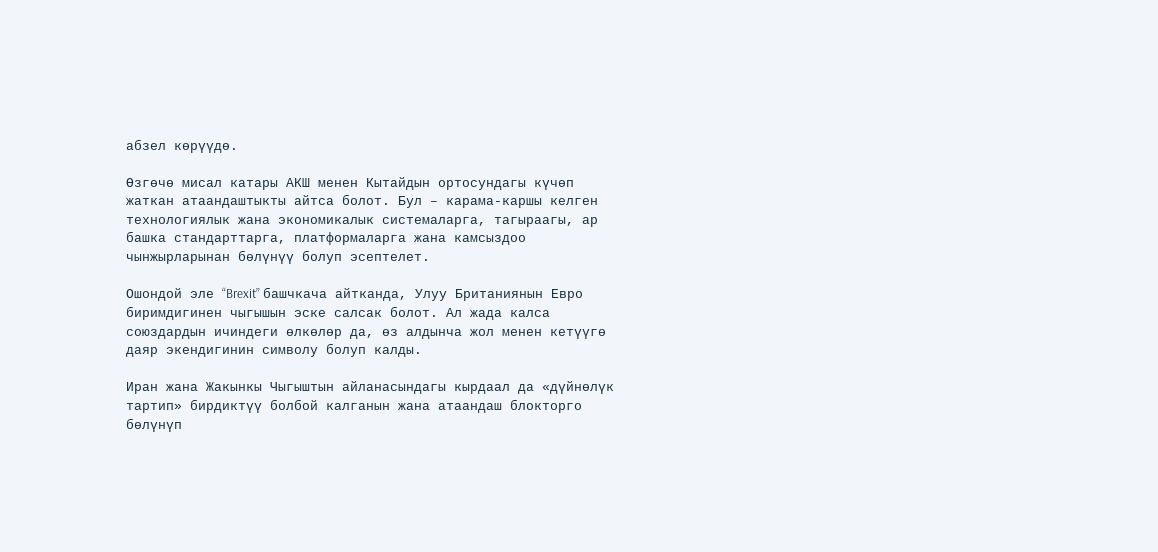абзел көрүүдө.

Өзгөчө мисал катары АКШ менен Кытайдын ортосундагы күчөп жаткан атаандаштыкты айтса болот. Бул – карама-каршы келген технологиялык жана экономикалык системаларга, тагыраагы, ар башка стандарттарга, платформаларга жана камсыздоо чынжырларынан бөлүнүү болуп эсептелет.

Ошондой эле “Brexit” башчкача айтканда, Улуу Британиянын Евро биримдигинен чыгышын эске салсак болот. Ал жада калса союздардын ичиндеги өлкөлөр да, өз алдынча жол менен кетүүгө даяр экендигинин символу болуп калды.

Иран жана Жакынкы Чыгыштын айланасындагы кырдаал да «дүйнөлүк тартип» бирдиктүү болбой калганын жана атаандаш блокторго бөлүнүп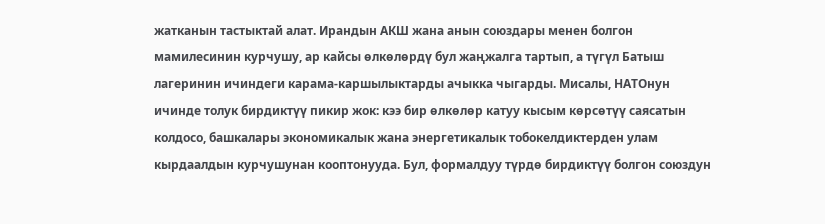жатканын тастыктай алат. Ирандын АКШ жана анын союздары менен болгон мамилесинин курчушу, ар кайсы өлкөлөрдү бул жаңжалга тартып, а түгүл Батыш лагеринин ичиндеги карама-каршылыктарды ачыкка чыгарды. Мисалы, НАТОнун ичинде толук бирдиктүү пикир жок: кээ бир өлкөлөр катуу кысым көрсөтүү саясатын колдосо, башкалары экономикалык жана энергетикалык тобокелдиктерден улам кырдаалдын курчушунан кооптонууда. Бул, формалдуу түрдө бирдиктүү болгон союздун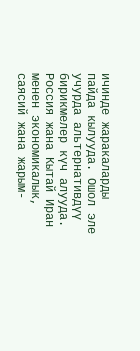ичинде жаракаларды пайда кылууда. Ошол эле учурда альтернативдүү бирикмелер күч алууда. Россия жана Кытай Иран менен экономикалык, саясий жана жарым-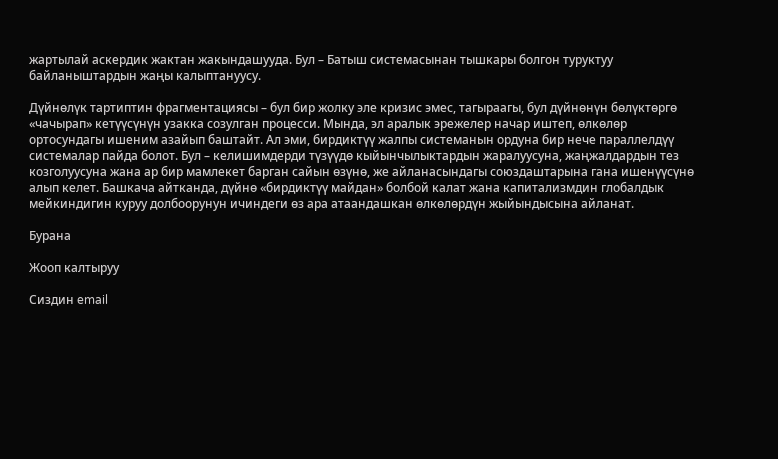жартылай аскердик жактан жакындашууда. Бул – Батыш системасынан тышкары болгон туруктуу байланыштардын жаңы калыптануусу.

Дүйнөлүк тартиптин фрагментациясы – бул бир жолку эле кризис эмес, тагыраагы, бул дүйнөнүн бөлүктөргө «чачырап» кетүүсүнүн узакка созулган процесси. Мында, эл аралык эрежелер начар иштеп, өлкөлөр ортосундагы ишеним азайып баштайт. Ал эми, бирдиктүү жалпы системанын ордуна бир нече параллелдүү системалар пайда болот. Бул – келишимдерди түзүүдө кыйынчылыктардын жаралуусуна, жаңжалдардын тез козголуусуна жана ар бир мамлекет барган сайын өзүнө, же айланасындагы союздаштарына гана ишенүүсүнө алып келет. Башкача айтканда, дүйнө «бирдиктүү майдан» болбой калат жана капитализмдин глобалдык мейкиндигин куруу долбоорунун ичиндеги өз ара атаандашкан өлкөлөрдүн жыйындысына айланат.

Бурана

Жооп калтыруу

Сиздин email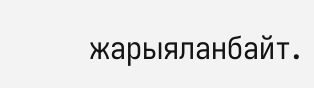жарыяланбайт.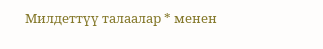Милдеттүү талаалар * менен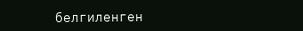белгиленген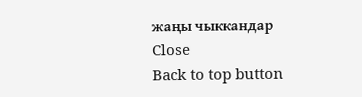жаңы чыккандар
Close
Back to top button